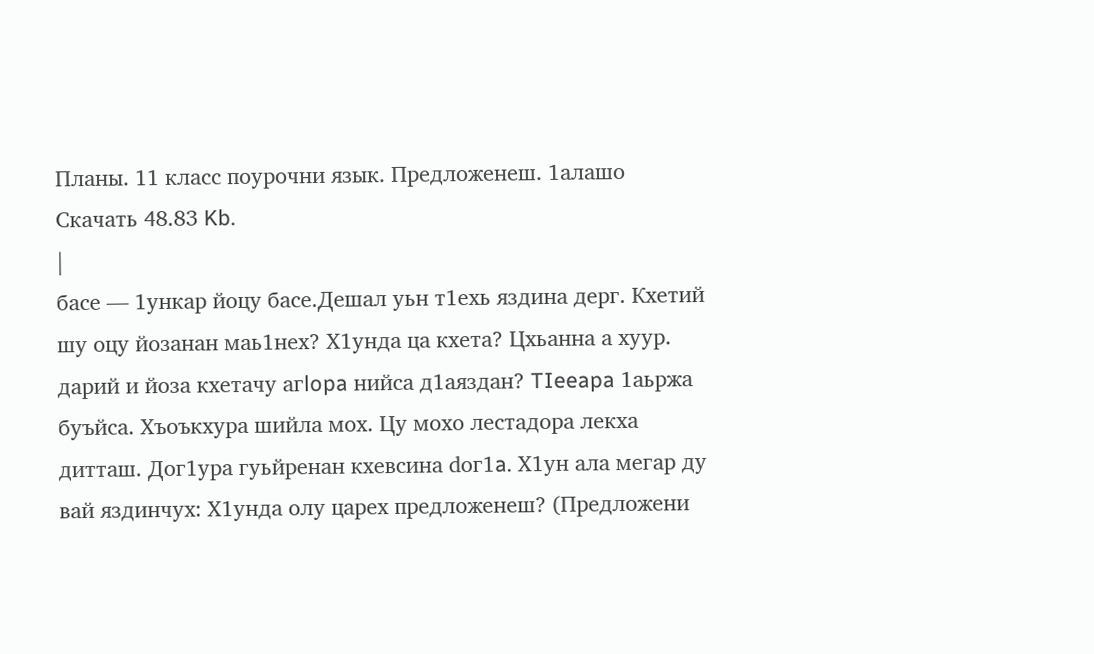Планы. 11 класс поурочни язык. Предложенеш. 1алашо
Скачать 48.83 Kb.
|
басе — 1ункар йоцу басе.Дешал уьн т1ехь яздина дерг. Кхетий шу оцу йозанан маь1нех? Х1унда ца кхета? Цхьанна а хуур. дарий и йоза кхетачу aгlopa нийса д1аяздан? TIeeapa 1аьржа буъйса. Хъоъкхура шийла мох. Цу мохо лестадора лекха дитташ. Дог1ура гуьйренан кхевсина doг1a. Х1ун ала мегар ду вай яздинчух: Х1унда олу царех предложенеш? (Предложени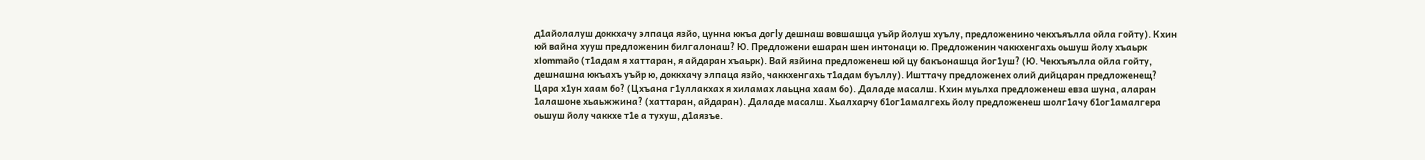д1айолалуш доккхачу элпаца язйо, цунна юкъа догly дешнаш вовшашца уъйр йолуш хуълу, предложенино чекхъяълла ойла гойту). Кхин юй вайна хууш предложенин билгалонаш? Ю. Предложени ешаран шен интонаци ю. Предложенин чаккхенгахь оьшуш йолу хъаьрк xlommaйo (т1адам я хаттаран, я айдаран хъаьрк). Вай язйина предложенеш юй цу бакъонашца йог1уш? (Ю. Чекхъяълла ойла гойту, дешнашна юкъахъ уъйр ю, доккхачу элпаца язйо, чаккхенгахь т1адам буъллу). Ишттачу предложенех олий дийцаран предложенещ? Цара х1ун хаам бо? (Цхъана г1уллакхах я хиламах лаьцна хаам бо). Даладе масалш. Кхин муьлха предложенеш евза шуна, аларан 1алашоне хьаьжжина? (хаттаран, айдаран). Даладе масалш. Хьалхарчу б1ог1амалгехь йолу предложенеш шолг1ачу б1ог1амалгера оьшуш йолу чаккхе т1е а тухуш, д1аязъе.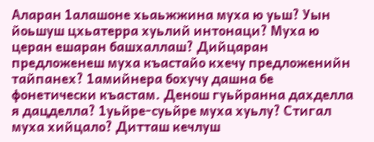Аларан 1алашоне хьаьжжина муха ю уьш? Уын йоьшуш цхьатерра хуьлий интонаци? Муха ю церан ешаран башхаллаш? Дийцаран предложенеш муха къастайо кхечу предложенийн тайпанех? 1амийнера бохучу дашна бе фонетически къастам. Денош гуьйранна дахделла я дацделла? 1уьйре-суьйре муха хуьлу? Стигал муха хийцало? Дитташ кечлуш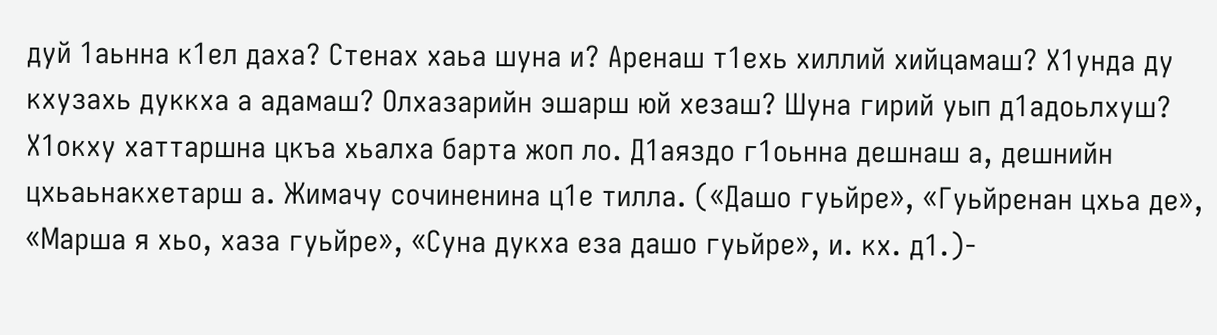дуй 1аьнна к1ел даха? Стенах хаьа шуна и? Аренаш т1ехь хиллий хийцамаш? Х1унда ду кхузахь дуккха а адамаш? Олхазарийн эшарш юй хезаш? Шуна гирий уып д1адоьлхуш? Х1окху хаттаршна цкъа хьалха барта жоп ло. Д1аяздо г1оьнна дешнаш а, дешнийн цхьаьнакхетарш а. Жимачу сочиненина ц1е тилла. («Дашо гуьйре», «Гуьйренан цхьа де», «Марша я хьо, хаза гуьйре», «Суна дукха еза дашо гуьйре», и. кх. д1.)-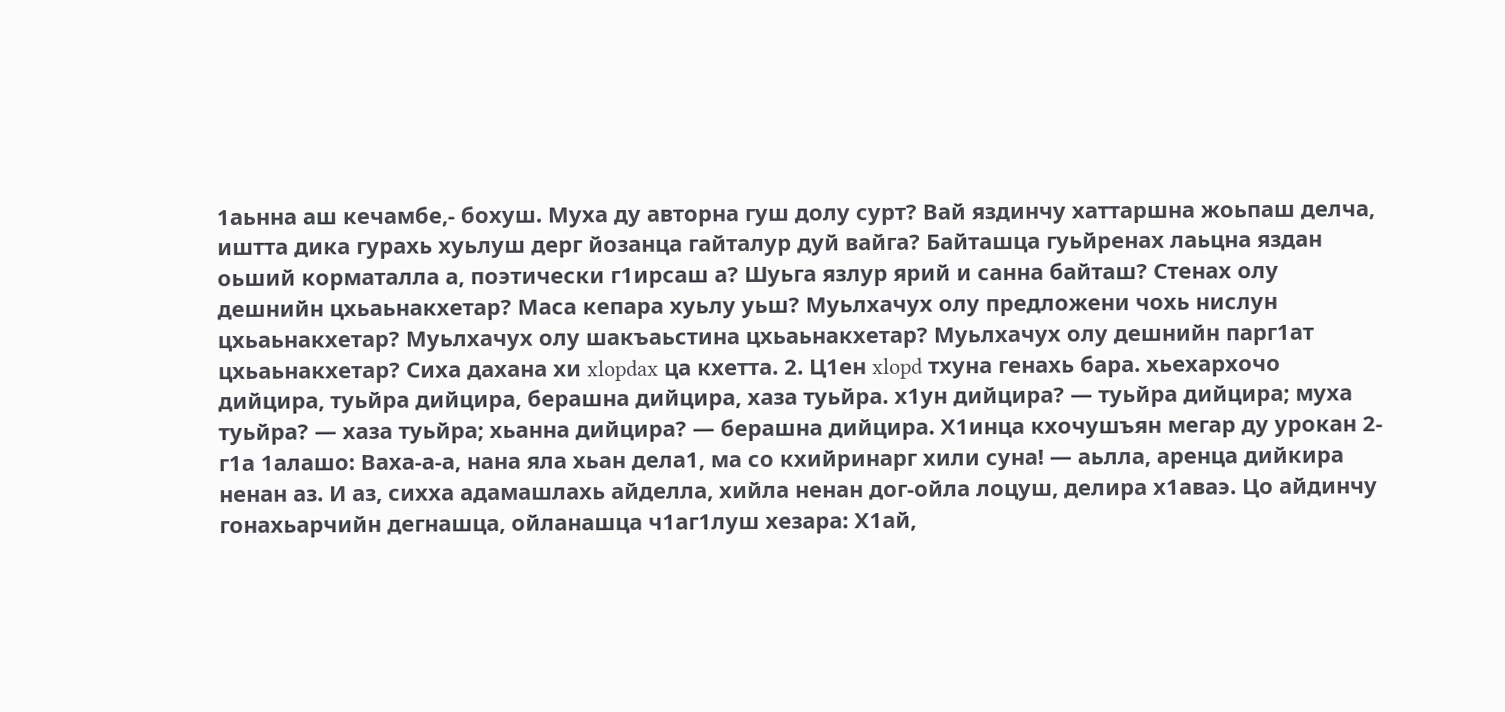1аьнна аш кечамбе,- бохуш. Муха ду авторна гуш долу сурт? Вай яздинчу хаттаршна жоьпаш делча, иштта дика гурахь хуьлуш дерг йозанца гайталур дуй вайга? Байташца гуьйренах лаьцна яздан оьший корматалла а, поэтически г1ирсаш а? Шуьга язлур ярий и санна байташ? Стенах олу дешнийн цхьаьнакхетар? Маса кепара хуьлу уьш? Муьлхачух олу предложени чохь нислун цхьаьнакхетар? Муьлхачух олу шакъаьстина цхьаьнакхетар? Муьлхачух олу дешнийн парг1ат цхьаьнакхетар? Сиха дахана хи xlopdax ца кхетта. 2. Ц1ен xlopd тхуна генахь бара. хьехархочо дийцира, туьйра дийцира, берашна дийцира, xaза туьйра. х1ун дийцира? — туьйра дийцира; муха туьйра? — хаза туьйра; хьанна дийцира? — берашна дийцира. Х1инца кхочушъян мегар ду урокан 2-г1а 1алашо: Ваха-а-а, нана яла хьан дела1, ма со кхийринарг хили суна! — аьлла, аренца дийкира ненан аз. И аз, сихха адамашлахь айделла, хийла ненан дог-ойла лоцуш, делира х1аваэ. Цо айдинчу гонахьарчийн дегнашца, ойланашца ч1аг1луш хезара: Х1ай,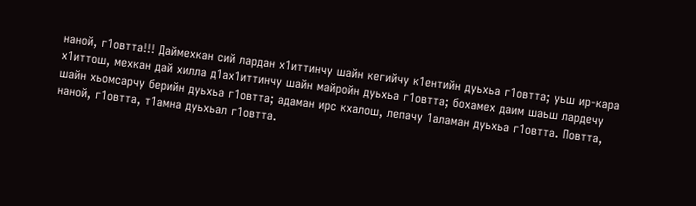наной, г1овтта!!! Даймехкан сий лардан х1иттинчу шайн кегийчу к1ентийн дуьхьа г1овтта; уьш ир-кара х1иттош, мехкан дай хилла д1ах1иттинчу шайн майройн дуьхьа г1овтта; бохамех даим шаьш лардечу шайн хьомсарчу берийн дуьхьа г1овтта; адаман ирс кхалош, лепачу 1аламан дуьхьа г1овтта. Повтта, наной, г1овтта, т1амна дуьхьал г1овтта.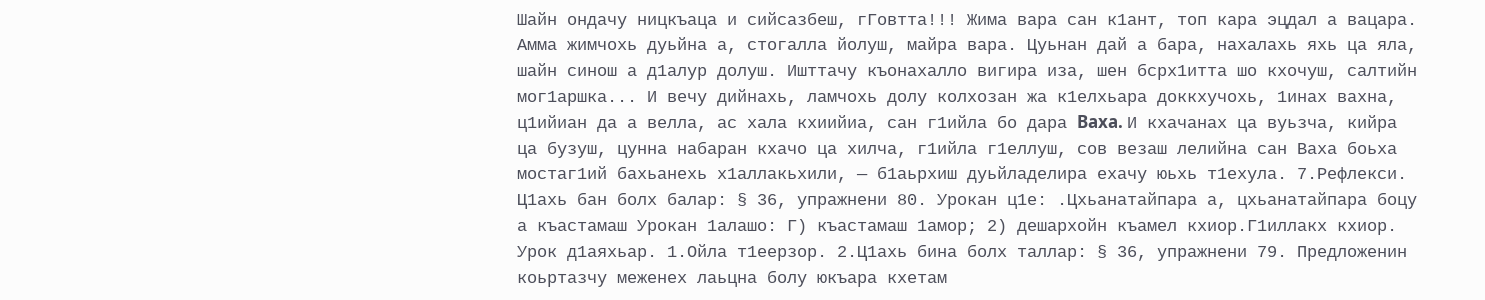Шайн ондачу ницкъаца и сийсазбеш, гГовтта!!! Жима вара сан к1ант, топ кара эцдал а вацара. Амма жимчохь дуьйна а, стогалла йолуш, майра вара. Цуьнан дай а бара, нахалахь яхь ца яла, шайн синош а д1алур долуш. Ишттачу къонахалло вигира иза, шен бсрх1итта шо кхочуш, салтийн мог1аршка... И вечу дийнахь, ламчохь долу колхозан жа к1елхьара доккхучохь, 1инах вахна, ц1ийиан да а велла, ас хала кхиийиа, сан г1ийла бо дара Baxa. И кхачанах ца вуьзча, кийра ца бузуш, цунна набаран кхачо ца хилча, г1ийла г1еллуш, сов везаш лелийна сан Ваха боьха мостаг1ий бахьанехь х1аллакьхили, — б1аьрхиш дуьйладелира ехачу юьхь т1ехула. 7.Рефлекси. Ц1ахь бан болх балар: § 36, упражнени 80. Урокан ц1е: .Цхьанатайпара а, цхьанатайпара боцу а къастамаш Урокан 1алашо: Г) къастамаш 1амор; 2) дешархойн къамел кхиор.Г1иллакх кхиор. Урок д1аяхьар. 1.Ойла т1еерзор. 2.Ц1ахь бина болх таллар: § 36, упражнени 79. Предложенин коьртазчу меженех лаьцна болу юкъара кхетам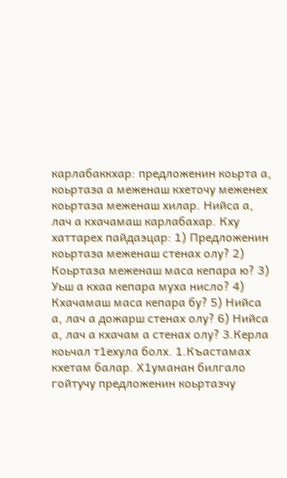карлабаккхар: предложенин коьрта а, коьртаза а меженаш кхеточу меженех коьртаза меженаш хилар. Нийса а, лач а кхачамаш карлабахар. Кху хаттарех пайдаэцар: 1) Предложенин коьртаза меженаш стенах олу? 2) Коьртаза меженаш маса кепара ю? 3) Уьш а кхаа кепара муха нисло? 4) Кхачамаш маса кепара бу? 5) Нийса а, лач а дожарш стенах олу? 6) Нийса а, лач а кхачам а стенах олу? 3.Керла коьчал т1ехула болх. 1.Къастамах кхетам балар. Х1уманан билгало гойтучу предложенин коьртазчу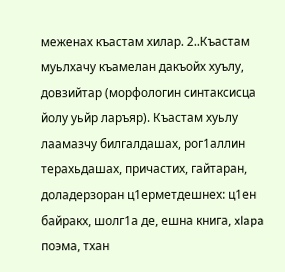меженах къастам хилар. 2..Къастам муьлхачу къамелан дакъойх хуълу, довзийтар (морфологин синтаксисца йолу уьйр ларъяр). Къастам хуьлу лаамазчу билгалдашах, рог1аллин терахьдашах, причастих, гайтаран, доладерзоран ц1ерметдешнех: ц1ен байракх, шолг1а де, ешна книга, xlapa поэма, тхан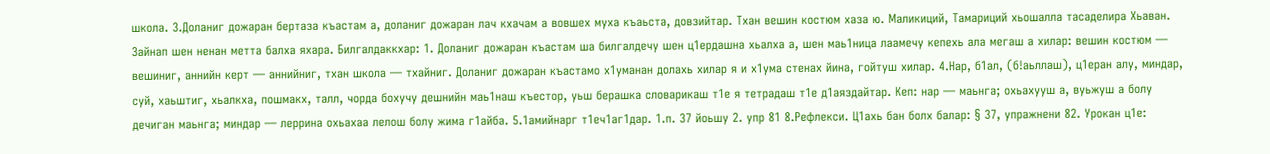школа. 3.Доланиг дожаран бертаза къастам а, доланиг дожаран лач кхачам а вовшех муха къаьста, довзийтар. Тхан вешин костюм хаза ю. Маликиций, Тамариций хьошалла тасаделира Хьаван. Зайнап шен ненан метта балха яхара. Билгалдаккхар: 1. Доланиг дожаран къастам ша билгалдечу шен ц1ердашна хьалха а, шен маь1ница лаамечу кепехь ала мегаш а хилар: вешин костюм — вешиниг, аннийн керт — аннийниг, тхан школа — тхайниг. Доланиг дожаран къастамо х1уманан долахь хилар я и х1ума стенах йина, гойтуш хилар. 4.Нар, б1ал, (б!аьллаш), ц1еран алу, миндар, суй, хаьштиг, хьалкха, пошмакх, талл, чорда бохучу дешнийн маь1наш къестор, уьш берашка словарикаш т1е я тетрадаш т1е д1аяздайтар. Кеп: нар — маьнга; охьахууш а, вуьжуш а болу дечиган маьнга; миндар — леррина охьахаа лелош болу жима г1айба. 5.1амийнарг т1еч1аг1дар. 1.п. 37 йоьшу 2. упр 81 8.Рефлекси. Ц1ахь бан болх балар: § 37, упражнени 82. Урокан ц1е: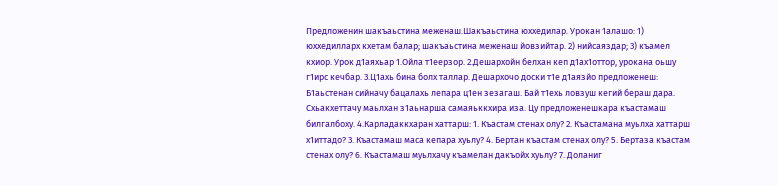Предложенин шакъаьстина меженаш.Шакъаьстина юххедилар. Урокан 1алашо: 1) юххедилларх кхетам балар; шакъаьстина меженаш йовзийтар. 2) нийсаяздар; 3) къамел кхиор. Урок д1аяхьар 1.Ойла т1еерзор. 2.Дешархойн белхан кеп д1ах1оттор, урокана оьшу г1ирс кечбар. 3.Ц1ахь бина болх таллар. Дешархочо доски т1е д1аязйо предложенеш: Б1аьстенан сийначу бацалахь лепара ц1ен зезагаш. Бай т1ехь ловзуш кегий бераш дара. Схьакхеттачу маьлхан з1аьнарша самаяьккхира иза. Цу предложенешкара къастамаш билгалбоху. 4.Карладаккхаран хаттарш: 1. Къастам стенах олу? 2. Къастамана муьлха хаттарш х1иттадо? 3. Къастамаш маса кепара хуьлу? 4. Бертан къастам стенах олу? 5. Бертаза къастам стенах олу? 6. Къастамаш муьлхачу къамелан дакъойх хуьлу? 7. Доланиг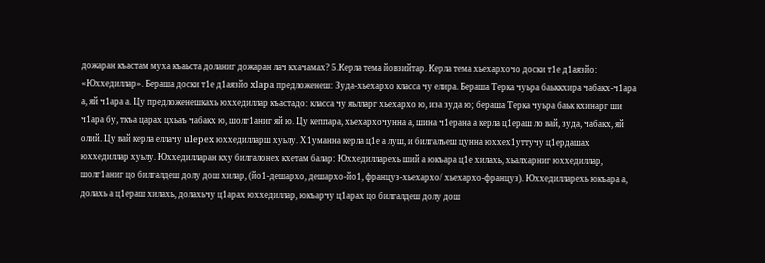дожаран къастам муха къаьста доланиг дожаран лач кхачамах? 5.Керла тема йовзийтар. Керла тема хьехархочо доски т1е д1аязйо: «Юххедиллар». Бераша доски т1е д1аязйо xlapa предложенеш: Зуда-хьехархо класса чу елира. Бераша Терка чуьра баьккхира чабакх-ч1ара а, яй ч1ара а. Цу предложенешкахь юххедиллар къастадо: класса чу яьлларг хьехархо ю, иза зуда ю; бераша Терка чуьра баьк кхинарг ши ч1ара бу, ткъа царах цхьаъ чабакх ю, шолг1аниг яй ю. Цу кеппара, хьехархочунна а, шина ч1ерана а керла ц1ераш ло вай, зуда, чабакх, яй олий. Цу вай керла еллачу ulepex юххедилларш хуьлу. Х1уманна керла ц1е а луш, и билгалъеш цунна юххех1уттучу ц1ердашах юххедиллар хуьлу. Юххедилларан кху билгалонех кхетам балар: Юххедилларехь ший а юкъара ц1е хилахь, хьалхарниг юххедиллар, шолг1аниг цо билгалдеш долу дош хилар, (йо1-дешархо, дешархо-йо1, француз-хьехархо/ хьехархо-француз). Юххедилларехь юкъара а, долахь а ц1ераш хилахь, долахьчу ц1арах юххедиллар, юкъарчу ц1арах цо билгалдеш долу дош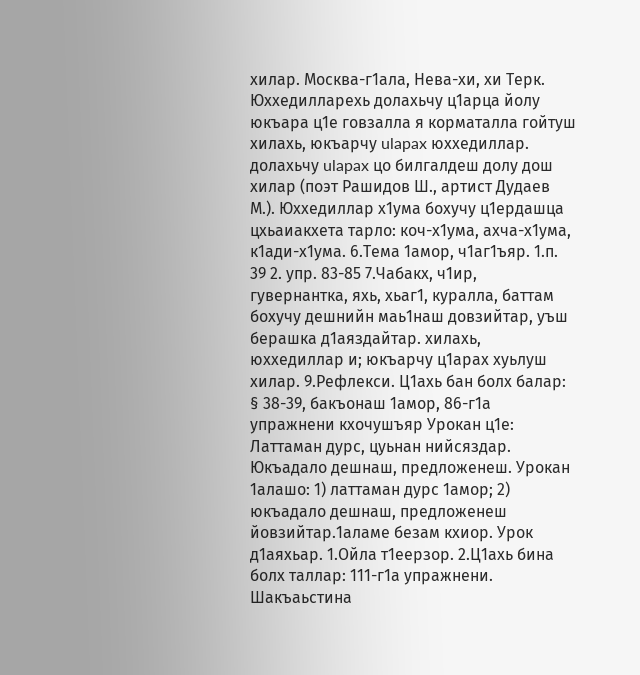хилар. Москва-г1ала, Нева-хи, хи Терк. Юххедилларехь долахьчу ц1арца йолу юкъара ц1е говзалла я корматалла гойтуш хилахь, юкъарчу ulapax юххедиллар. долахьчу ulapax цо билгалдеш долу дош хилар (поэт Рашидов Ш., артист Дудаев М.). Юххедиллар х1ума бохучу ц1ердашца цхьаиакхета тарло: коч-х1ума, ахча-х1ума, к1ади-х1ума. 6.Тема 1амор, ч1аг1ъяр. 1.п. 39 2. упр. 83-85 7.Чабакх, ч1ир, гувернантка, яхь, хьаг1, куралла, баттам бохучу дешнийн маь1наш довзийтар, уъш берашка д1аяздайтар. хилахь, юххедиллар и; юкъарчу ц1арах хуьлуш хилар. 9.Рефлекси. Ц1ахь бан болх балар: § 38-39, бакъонаш 1амор, 86-г1а упражнени кхочушъяр Урокан ц1е: Латтаман дурс, цуьнан нийсяздар. Юкъадало дешнаш, предложенеш. Урокан 1алашо: 1) латтаман дурс 1амор; 2) юкъадало дешнаш, предложенеш йовзийтар.1аламе безам кхиор. Урок д1аяхьар. 1.Ойла т1еерзор. 2.Ц1ахь бина болх таллар: 111-г1а упражнени. Шакъаьстина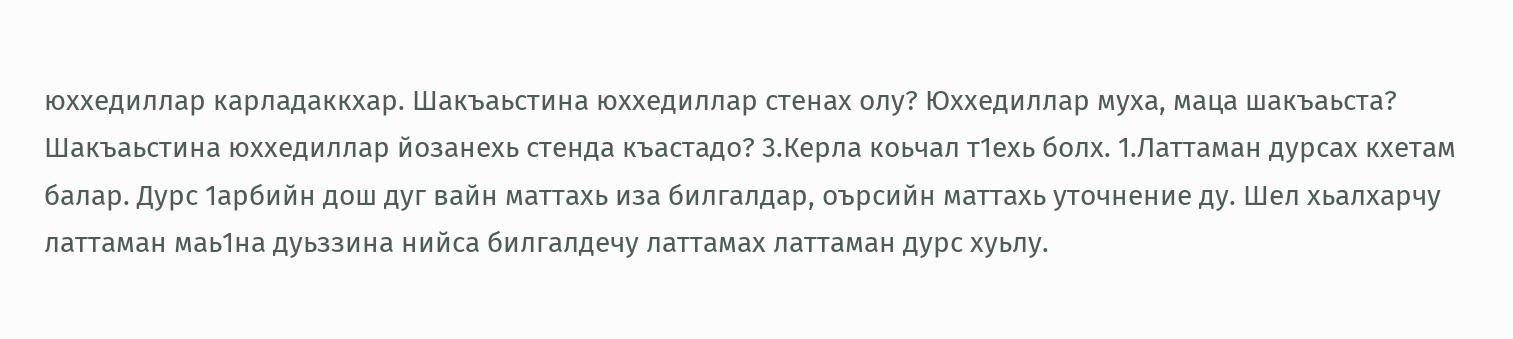юххедиллар карладаккхар. Шакъаьстина юххедиллар стенах олу? Юххедиллар муха, маца шакъаьста? Шакъаьстина юххедиллар йозанехь стенда къастадо? 3.Керла коьчал т1ехь болх. 1.Латтаман дурсах кхетам балар. Дурс 1арбийн дош дуг вайн маттахь иза билгалдар, оърсийн маттахь уточнение ду. Шел хьалхарчу латтаман маь1на дуьззина нийса билгалдечу латтамах латтаман дурс хуьлу.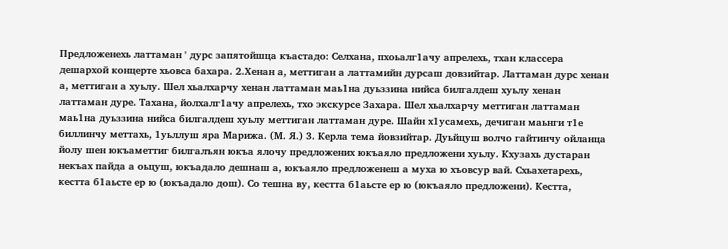Предложенехь латтаман ' дурс запятойшца къастадо: Селхана, пхоьалг1ачу апрелехь, тхан классера дешархой концерте хьовса бахара. 2.Хенан а, меттиган а латтамийн дурсаш довзийтар. Латтаман дурс хенан а, меттиган а хуьлу. Шел хьалхарчу хенан латтаман маь1на дуьззина нийса билгалдеш хуьлу хенан латтаман дуре. Тахана, йолхалг1ачу апрелехь, тхо экскурсе Захара. Шел хьалхарчу меттиган латтаман маь1на дуьззина нийса билгалдеш хуьлу меттиган латтаман дуре. Шайн х1усамехь, дечиган маьнги т1е биллинчу меттахь, 1уьллуш яра Марижа. (М. Я.) 3. Керла тема йовзийтар. Дуьйцуш волчо гайтинчу ойланца йолу шен юкъаметтиг билгалъян юкъа ялочу предложених юкъаяло предложени хуьлу. Кхузахь дустаран некъах пайда а оьцуш, юкъадало дешнаш а, юкъаяло предложенеш а муха ю хъовсур вай. Схьахетарехь, кестта б1аьсте ер ю (юкъадало дош). Со тешна ву, кестта б1аьсте ер ю (юкъаяло предложени). Кестта,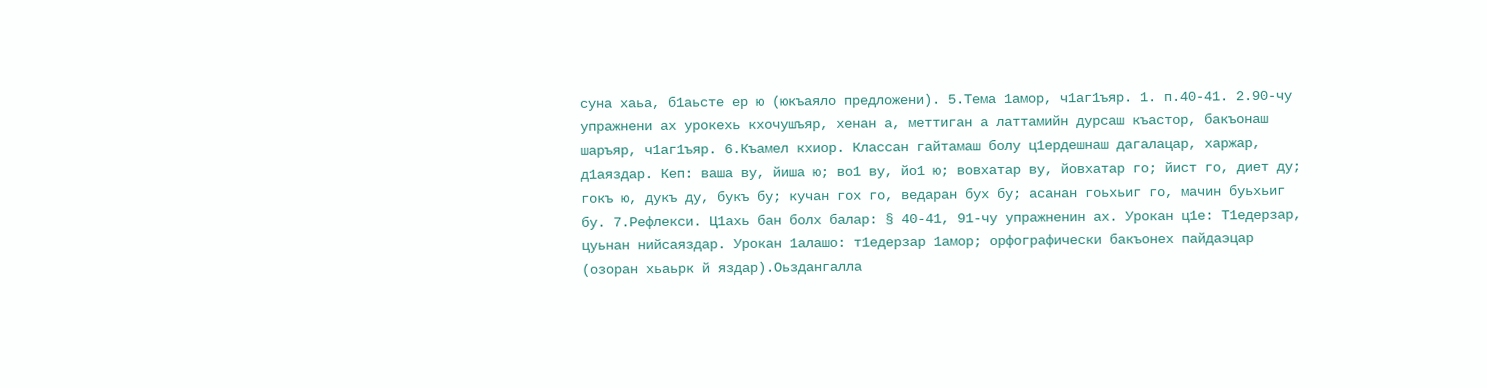суна хаьа, б1аьсте ер ю (юкъаяло предложени). 5.Тема 1амор, ч1аг1ъяр. 1. п.40-41. 2.90-чу упражнени ах урокехь кхочушъяр, хенан а, меттиган а латтамийн дурсаш къастор, бакъонаш шаръяр, ч1аг1ъяр. 6.Къамел кхиор. Классан гайтамаш болу ц1ердешнаш дагалацар, харжар, д1аяздар. Кеп: ваша ву, йиша ю; во1 ву, йо1 ю; вовхатар ву, йовхатар го; йист го, диет ду; гокъ ю, дукъ ду, букъ бу; кучан гох го, ведаран бух бу; асанан гоьхьиг го, мачин буьхьиг бу. 7.Рефлекси. Ц1ахь бан болх балар: § 40-41, 91-чу упражненин ах. Урокан ц1е: Т1едерзар, цуьнан нийсаяздар. Урокан 1алашо: т1едерзар 1амор; орфографически бакъонех пайдаэцар (озоран хьаьрк й яздар).Оьздангалла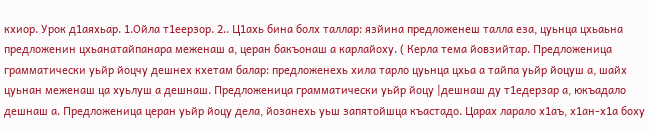кхиор. Урок д1аяхьар. 1.Ойла т1еерзор. 2.. Ц1ахь бина болх таллар: язйина предложенеш талла еза, цуьнца цхьаьна предложенин цхьанатайпанара меженаш а, церан бакъонаш а карлайоху. ( Керла тема йовзийтар. Предложеница грамматически уьйр йоцчу дешнех кхетам балар: предложенехь хила тарло цуьнца цхьа а тайпа уьйр йоцуш а, шайх цуьнан меженаш ца хуьлуш а дешнаш. Предложеница грамматически уьйр йоцу |дешнаш ду т1едерзар а, юкъадало дешнаш а. Предложеница церан уьйр йоцу дела, йозанехь уьш запятойшца къастадо. Царах ларало х1аъ, х1ан-х1а боху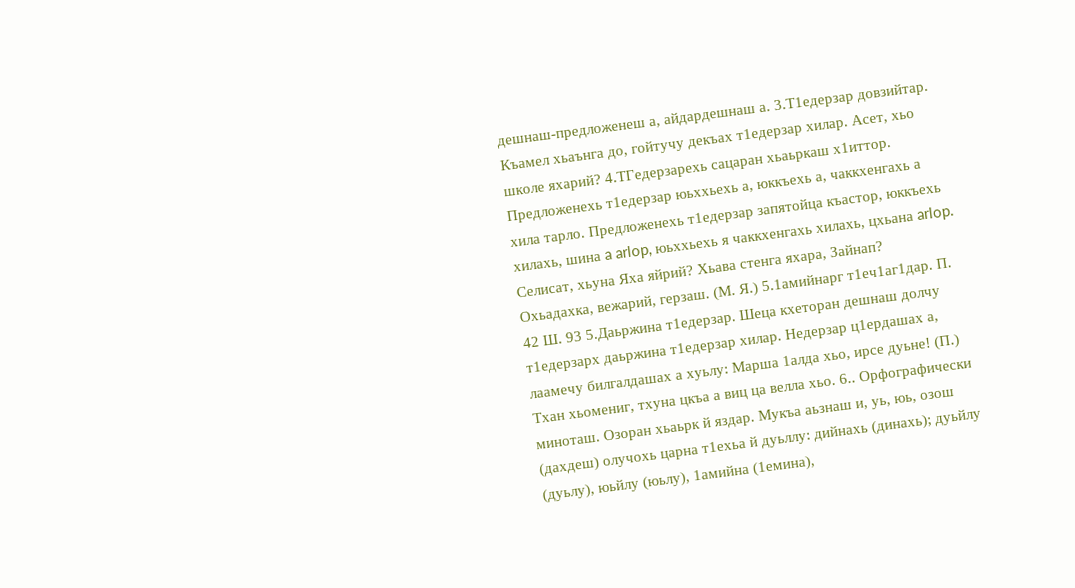дешнаш-предложенеш а, айдардешнаш а. 3.Т1едерзар довзийтар. Къамел хьаънга до, гойтучу декъах т1едерзар хилар. Асет, хьо школе яхарий? 4.ТГедерзарехь сацаран хьаьркаш х1иттор. Предложенехь т1едерзар юьххьехь а, юккъехь а, чаккхенгахь а хила тарло. Предложенехь т1едерзар запятойца къастор, юккъехь хилахь, шина a arlop, юьххьехь я чаккхенгахь хилахь, цхьана arlop. Селисат, хьуна Яха яйрий? Хьава стенга яхара, Зайнап? Охьадахка, вежарий, герзаш. (М. Я.) 5.1амийнарг т1еч1аг1дар. П. 42 Ш. 93 5.Даьржина т1едерзар. Шеца кхеторан дешнаш долчу т1едерзарх даьржина т1едерзар хилар. Недерзар ц1ердашах а, лаамечу билгалдашах а хуьлу: Марша 1алда хьо, ирсе дуьне! (П.) Тхан хьомениг, тхуна цкъа а виц ца велла хьо. 6.. Орфографически миноташ. Озоран хьаьрк й яздар. Мукъа аьзнаш и, уь, юь, озош (дахдеш) олучохь царна т1ехьа й дуьллу: дийнахь (динахь); дуьйлу (дуьлу), юьйлу (юьлу), 1амийна (1емина),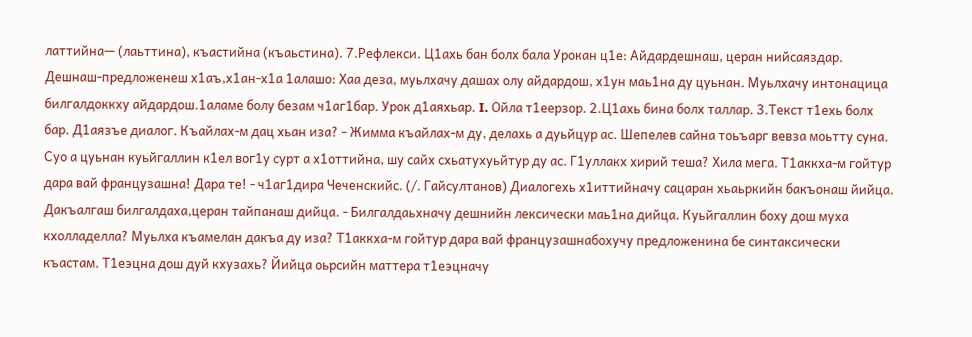латтийна— (лаьттина), къастийна (къаьстина). 7.Рефлекси. Ц1ахь бан болх бала Урокан ц1е: Айдардешнаш, церан нийсаяздар. Дешнаш-предложенеш х1аъ,х1ан-х1а 1алашо: Хаа деза, муьлхачу дашах олу айдардош, х1ун маь1на ду цуьнан. Муьлхачу интонацица билгалдоккху айдардош.1аламе болу безам ч1аг1бар. Урок д1аяхьар. I. Ойла т1еерзор. 2.Ц1ахь бина болх таллар. 3.Текст т1ехь болх бар. Д1аязъе диалог. Къайлах-м дац хьан иза? - Жимма къайлах-м ду, делахь а дуьйцур ас. Шепелев сайна тоьъарг вевза моьтту суна. Суо а цуьнан куьйгаллин к1ел вог1у сурт а х1оттийна, шу сайх схьатухуьйтур ду ас. Г1уллакх хирий теша? Хила мега. Т1аккха-м гойтур дара вай французашна! Дара те! - ч1аг1дира Чеченскийс. (/. Гайсултанов) Диалогехь х1иттийначу сацаран хьаьркийн бакъонаш йийца. Дакъалгаш билгалдаха,церан тайпанаш дийца. - Билгалдаьхначу дешнийн лексически маь1на дийца. Куьйгаллин боху дош муха кхолладелла? Муьлха къамелан дакъа ду иза? Т1аккха-м гойтур дара вай французашнабохучу предложенина бе синтаксически къастам. Т1еэцна дош дуй кхузахь? Йийца оьрсийн маттера т1еэцначу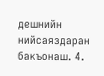дешнийн нийсаяздаран бакъонаш. 4.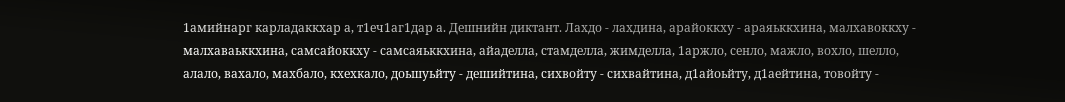1амийнарг карладаккхар а, т1еч1аг1дар а. Дешнийн диктант. Лахдо - лахдина, арайоккху - араяьккхина, малхавоккху - малхаваьккхина, самсайоккху - самсаяьккхина, айаделла, стамделла, жимделла, 1аржло, сенло, мажло, вохло, шелло, алало, вахало, махбало, кхехкало, доьшуьйту - дешийтина, сихвойту - сихвайтина, д1айоьйту, д1аейтина, товойту -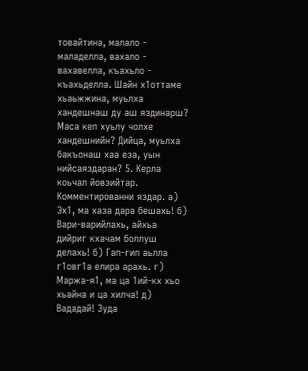товайтина, малало - маладелла, вахало - вахавелла, къахьло - къахьделла. Шайн х1оттаме хьаьжжина, муьлха хандешнаш ду аш яздинарш? Маса кеп хуьлу чолхе хандешнийн? Дийца, муьлха бакъонаш хаа еза, уын нийсаяздаран? 5. Керла коьчал йовзийтар. Комментированни яздар. а) Эх1, ма хаза дара бешахь! б) Вари-варийлахь, айхьа дийриг кхачам боллуш делахь! б) Гап-гип аьлла г1овг1а елира арахь. г) Маржа-я1, ма ца 1ий-кх хьо хьайна и ца хилча! д) Вададай! Зуда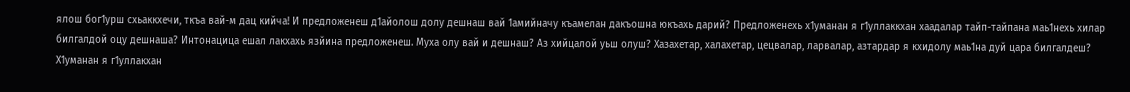ялош бог1урш схьаккхечи, ткъа вай-м дац кийча! И предложенеш д1айолош долу дешнаш вай 1амийначу къамелан дакъошна юкъахь дарий? Предложенехь х1уманан я г1уллаккхан хаадалар тайп-тайпана маь1нехь хилар билгалдой оцу дешнаша? Интонацица ешал лакхахь язйина предложенеш. Муха олу вай и дешнаш? Аз хийцалой уьш олуш? Хазахетар, халахетар, цецвалар, ларвалар, азтардар я кхидолу маь1на дуй цара билгалдеш? Х1уманан я г1уллакхан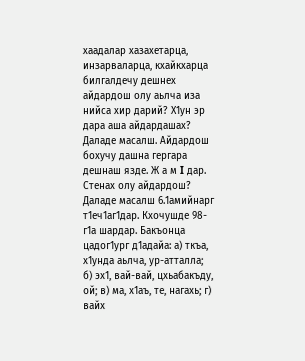хаадалар хазахетарца, инзарваларца, кхайкхарца билгалдечу дешнех айдардош олу аьлча иза нийса хир дарий? Х1ун эр дара аша айдардашах? Даладе масалш. Айдардош бохучу дашна гергара дешнаш язде. Ж а м I дар. Стенах олу айдардош? Даладе масалш 6.1амийнарг т1еч1аг1дар. Кхочушде 98-г1а шардар. Бакъонца цадог1ург д1адайа: а) ткъа, х1унда аьлча, ур-атталла; б) эх1, вай-вай, цхьабакъду, ой; в) ма, х1аъ, те, нагахь; г) вайх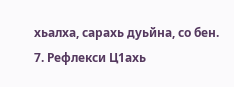хьалха, сарахь дуьйна, со бен. 7. Рефлекси Ц1ахь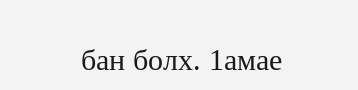бан болх. 1амае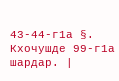43-44-г1а §. Кхочушде 99-г1а шардар. |